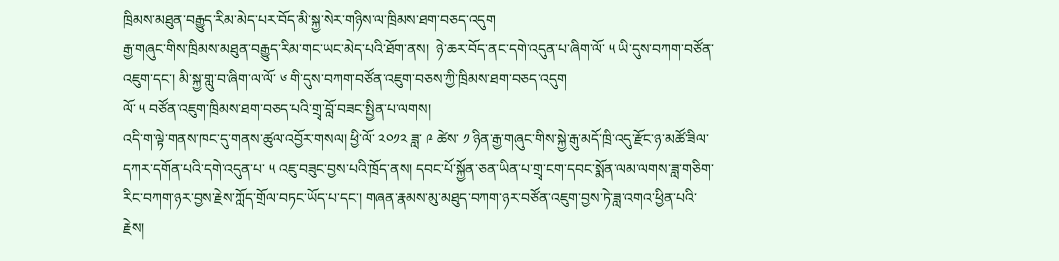ཁྲིམས་མཐུན་བརྒྱུད་རིམ་མེད་པར་བོད་མི་སྐྱ་སེར་གཉིས་ལ་ཁྲིམས་ཐག་བཅད་འདུག
རྒྱ་གཞུང་གིས་ཁྲིམས་མཐུན་བརྒྱུད་རིམ་གང་ཡང་མེད་པའི་ཐོག་ནས།  ཉེ་ཆར་བོད་ནང་དགེ་འདུན་པ་ཞིག་ལོ་ ༥ ཡི་དུས་བཀག་བཙོན་འཇུག་དང་། མི་སྐྱ་གླུ་བ་ཞིག་ལ་ལོ་ ༦ གི་དུས་བཀག་བཙོན་འཇུག་བཅས་ཀྱི་ཁྲིམས་ཐག་བཅད་འདུག
ལོ་ ༥ བཙོན་འཇུག་ཁྲིམས་ཐག་བཅད་པའི་གྲྭ་བློ་བཟང་སྤྱིན་པ་ལགས།
འདི་ག་ལྟེ་གནས་ཁང་དུ་གནས་ཚུལ་འབྱོར་གསལ། ཕྱི་ལོ་ ༢༠༡༢ ཟླ་ ༩ ཚེས་ ༡ ཉིན་རྒྱ་གཞུང་གིས་སྐྱེ་རྒུ་མདོ་ཁྲི་འདུ་རྫོང་ཉ་མཚོ་ཟིལ་དཀར་དགོན་པའི་དགེ་འདུན་པ་ ༥ འཇུ་བཟུང་བྱས་པའི་ཁྲོད་ནས། དབང་པོ་སྐྱོན་ཅན་ཡིན་པ་གྲྭ་ངག་དབང་སྨོན་ལམ་ལགས་ཟླ་གཅིག་རིང་བཀག་ཉར་བྱས་རྗེས་ཀློད་གྲོལ་བཏང་ཡོད་པ་དང་། གཞན་རྣམས་མུ་མཐུད་བཀག་ཉར་བཙོན་འཇུག་བྱས་ཏེ་ཟླ་འགའ་ཕྱིན་པའི་རྗེས།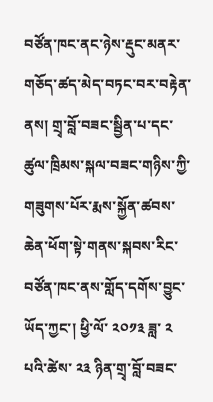བཙོན་ཁང་ནང་ཉེས་རྡུང་མནར་གཅོད་ཚད་མེད་བཏང་བར་བརྟེན་ནས། གྲྭ་བློ་བཟང་སྦྱིན་པ་དང་ཚུལ་ཁྲིམས་སྐལ་བཟང་གཉིས་ཀྱི་གཟུགས་པོར་རྨས་སྐྱོན་ཚབས་ཆེན་ཕོག་སྟེ་གནས་སྐབས་རིང་བཙོན་ཁང་ནས་གློད་དགོས་བྱུང་ཡོད་ཀྱང་། ཕྱི་ལོ་ ༢༠༡༣ ཟླ་ ༢ པའི་ཚེས་ ༢༣ ཉིན་གྲྭ་བློ་བཟང་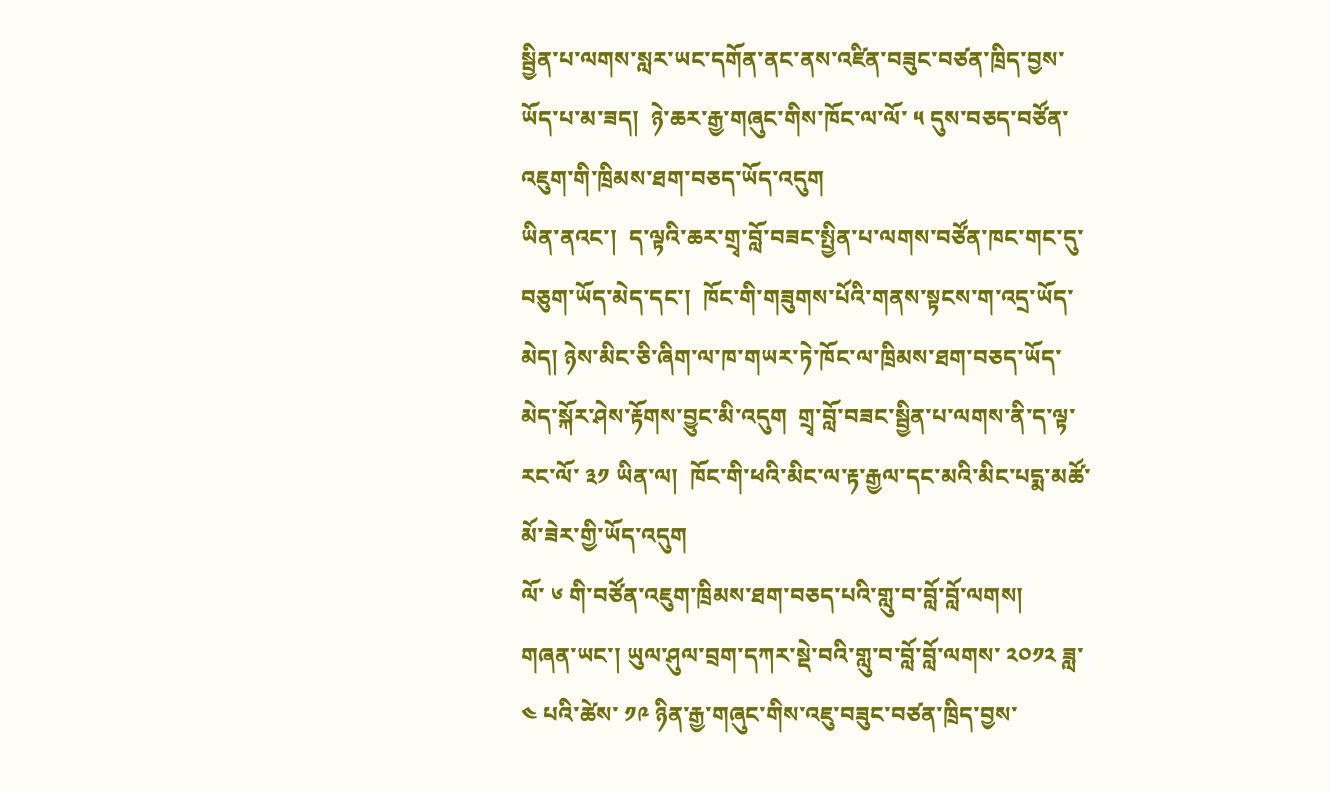སྦྱིན་པ་ལགས་སླར་ཡང་དགོན་ནང་ནས་འཛིན་བཟུང་བཙན་ཁྲིད་བྱས་ཡོད་པ་མ་ཟད།  ཉེ་ཆར་རྒྱ་གཞུང་གིས་ཁོང་ལ་ལོ་ ༥ དུས་བཅད་བཙོན་འཇུག་གི་ཁྲིམས་ཐག་བཅད་ཡོད་འདུག
ཡིན་ནའང་།  ད་ལྟའི་ཆར་གྲྭ་བློ་བཟང་སྤྱིན་པ་ལགས་བཙོན་ཁང་གང་དུ་བཅུག་ཡོད་མེད་དང་།  ཁོང་གི་གཟུགས་པོའི་གནས་སྟངས་ག་འདྲ་ཡོད་མེད། ཉེས་མིང་ཅི་ཞིག་ལ་ཁ་གཡར་ཏེ་ཁོང་ལ་ཁྲིམས་ཐག་བཅད་ཡོད་མེད་སྐོར་ཤེས་རྟོགས་བྱུང་མི་འདུག  གྲྭ་བློ་བཟང་སྦྱིན་པ་ལགས་ནི་ད་ལྟ་རང་ལོ་ ༣༡ ཡིན་ལ།  ཁོང་གི་ཕའི་མིང་ལ་རྟ་རྒྱལ་དང་མའི་མིང་པདྨ་མཚོ་མོ་ཟེར་གྱི་ཡོད་འདུག
ལོ་ ༦ གི་བཙོན་འཇུག་ཁྲིམས་ཐག་བཅད་པའི་གླུ་བ་བློ་བློ་ལགས།
གཞན་ཡང་། ཡུལ་ཤུལ་བྲག་དཀར་སྡེ་བའི་གླུ་བ་བློ་བློ་ལགས་ ༢༠༡༢ ཟླ་ ༤ པའི་ཚེས་ ༡༩ ཉིན་རྒྱ་གཞུང་གིས་འཇུ་བཟུང་བཙན་ཁྲིད་བྱས་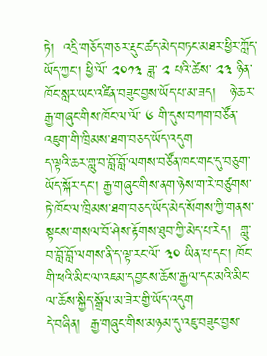ཏེ།  འདྲི་གཅོད་གཅར་རྡུང་ཚད་མེད་བཏང་མཐར་ཕྱིར་ཀློད་ཡོད་ཀྱང་། ཕྱི་ལོ་ ༢༠༡༣ ཟླ་ ༢ པའི་ཚེས་ ༢༣ ཉིན་ཁོང་སླར་ཡང་འཛིན་བཟུང་བྱས་ཡོད་པ་མ་ཟད།   ཉེ་ཆར་རྒྱ་གཞུང་གིས་ཁོང་ལ་ལོ་ ༦ གི་དུས་བཀག་བཙོན་འཇུག་གི་ཁྲིམས་ཐག་བཅད་ཡོད་འདུག
ད་ལྟའི་ཆར་གླུ་བ་བློ་བློ་ལགས་བཙོན་ཁང་གང་དུ་བཅུག་ཡོད་སྐོར་དང་། རྒྱ་གཞུང་གིས་ནག་ཉེས་ག་རེ་བཙུགས་ཏེ་ཁོང་ལ་ཁྲིམས་ཐག་བཅད་ཡོད་མེད་སོགས་ཀྱི་གནས་སྟངས་གསལ་བོ་ཤེས་རྟོགས་ཐུབ་ཀྱི་མེད་པ་རེད།  གླུ་བ་བློ་བློ་ལགས་ནི་ད་ལྟ་རང་ལོ་ ༣༠ ཡིན་པ་དང་། ཁོང་གི་ཕའི་མིང་ལ་འཇམ་དབྱངས་ཆོས་རྒྱལ་དང་མའི་མིང་ལ་ཆོས་སྐྱིད་སྒྲོལ་མ་ཟེར་གྱི་ཡོད་འདུག
དེ་བཞིན།  རྒྱ་གཞུང་གིས་མཉམ་དུ་འཇུ་བཟུང་བྱས་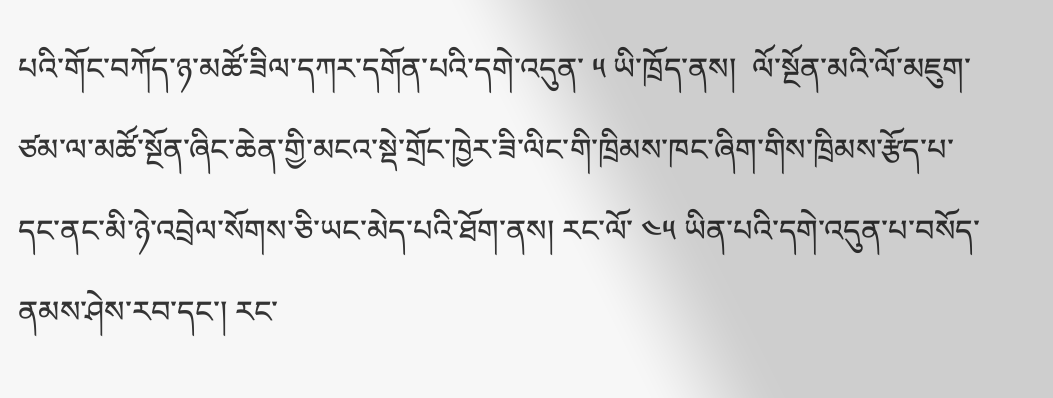པའི་གོང་བཀོད་ཉ་མཚོ་ཟིལ་དཀར་དགོན་པའི་དགེ་འདུན་ ༥ ཡི་ཁྲོད་ནས།  ལོ་སྔོན་མའི་ལོ་མཇུག་ཙམ་ལ་མཚོ་སྔོན་ཞིང་ཆེན་གྱི་མངའ་སྡེ་གྲོང་ཁྱེར་ཟི་ལིང་གི་ཁྲིམས་ཁང་ཞིག་གིས་ཁྲིམས་རྩོད་པ་དང་ནང་མི་ཉེ་འབྲེལ་སོགས་ཅི་ཡང་མེད་པའི་ཐོག་ནས། རང་ལོ་ ༤༥ ཡིན་པའི་དགེ་འདུན་པ་བསོད་ནམས་ཤེས་རབ་དང་། རང་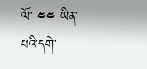ལོ་ ༤༤ ཡིན་པའི་དགེ་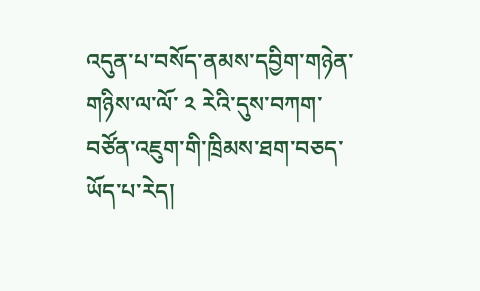འདུན་པ་བསོད་ནམས་དབྱིག་གཉེན་གཉིས་ལ་ལོ་ ༢ རེའི་དུས་བཀག་བཙོན་འཇུག་གི་ཁྲིམས་ཐག་བཅད་ཡོད་པ་རེད།